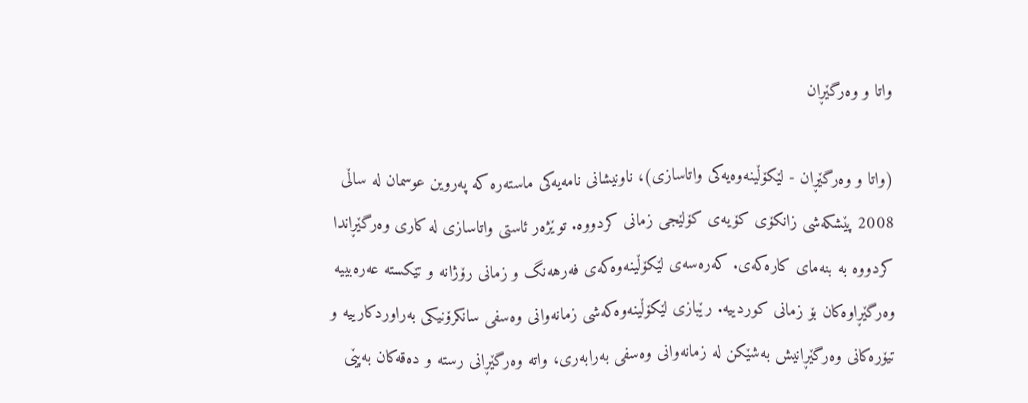واتا و وەرگێڕان

(واتا و وەرگێڕان - لێکۆڵینەوەیەکی واتاسازی)، ناونیشانی نامەیەکی ماستەرە کە پەروین عوسمان لە ساڵی 2008 پێشکەشی زانکۆی کۆیەی کۆلێجی زمانی کردووە. توێژەر ئاستی واتاسازی لە کاری وەرگێڕاندا کردووە بە بنەمای کارەکەی. کەرەسەی لێکۆڵینەوەکەی فەرهەنگ و زمانی رۆژانە و تێکستە عەرەبییە وەرگێڕاوەکان بۆ زمانی کوردییە. رێبازی لێکۆڵینەوەکەشی زمانەوانی وەسفی سانکرۆنیکی بەراوردکارییە و تیۆرەکانی وەرگێڕانیش بەشێکن لە زمانەوانی وەسفی بەرابەری، واتە وەرگێڕانی رستە و دەقەکان بەپێی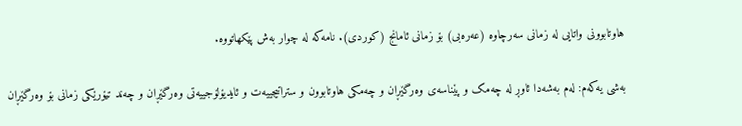هاوتابوونی واتایی لە زمانی سەرچاوە (عەرەبی) بۆ زمانی ئامانج (کوردی). نامەکە لە چوار بەش پێکهاتووە.

بەشی یەکەم: لەم بەشەدا ئاوڕ لە چەمک و پێناسەی وەرگێڕان و چەمکی هاوتابوون و ستراتیجییەت و ئایدیۆلۆجییەتی وەرگێڕان و چەند تیۆرێکی زمانی بۆ وەرگێڕان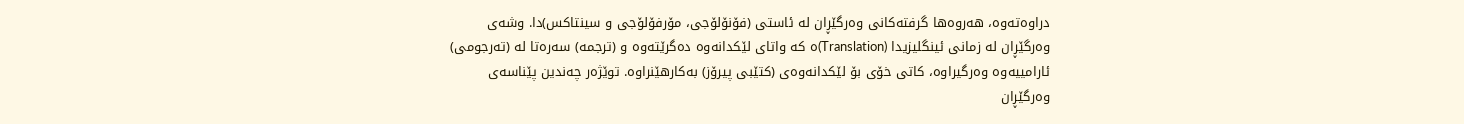دراوەتەوە، هەروەها گرفتەکانی وەرگێڕان لە ئاستی (فۆنۆلۆجی، مۆرفۆلۆجی و سینتاکس)دا. وشەی وەرگێڕان لە زمانی ئینگلیزیدا (Translation)ە کە واتای لێکدانەوە دەگرێتەوە و (ترجمە) سەرەتا لە (تەرجومی) ئارامییەوە وەرگیراوە، کاتی خۆی بۆ لێکدانەوەی (کتێبی پیرۆز) بەکارهێنراوە. توێژەر چەندین پێناسەی وەرگێڕان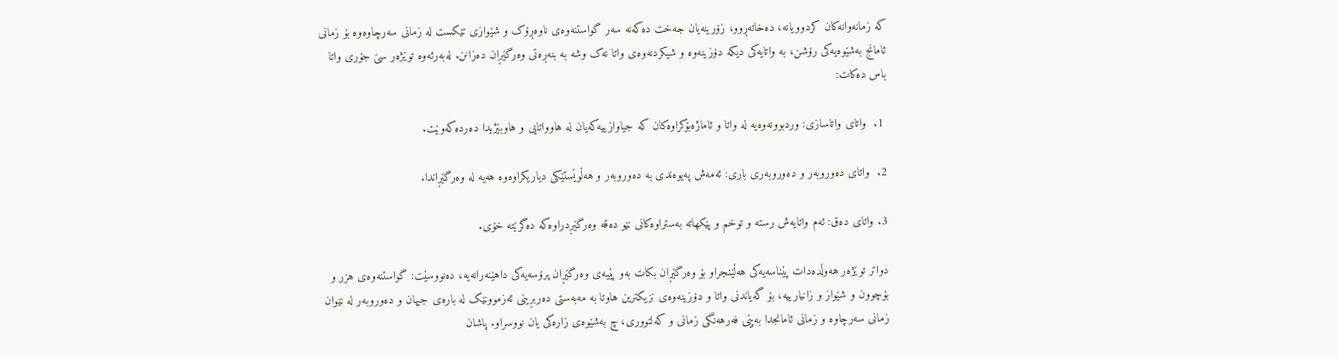کە زمانەوانەکان کردوویانە، دەخاتەڕوو، زۆرینەیان جەخت دەکەنە سەر گواستنەوەی ناوەڕۆک و شێوازی تێکست لە زمانی سەرچاوەوە بۆ زمانی ئامانج بەشێوەیەکی رۆشن، بە واتایەکی دیکە دۆزینەوە و شیکردنەوەی واتا نەک وشە بە بنەڕەتی وەرگێڕان دەزانن. لەبەرئەوە توێژەر سێ جۆری واتا باس دەکات:

 1.  واتای واتاسازی: وردبوونەوەیە لە واتا و ئاماژەبۆکراوەکان کە جیاوازییەکەیان لە هاوواتایی و هاوبێژیدا دەردەکەوێت.

2.  واتای دەوروبەر و دەوروبەری باری: ئەمەش پەیوەندی بە دەوروبەر و هەڵوێستێکی دیاریکراوەوە هەیە لە وەرگێڕاندا.

3. واتای دەق: ئەم واتایەش رستە و توخم و پێکهاتە بەستراوەکانی نێو دەقە وەرگێڕدراوەکە دەگرێتە خۆی.

دواتر توێژەر هەوڵدەدات پێناسەیەکی هەڵێنجراو بۆ وەرگێڕان بکات بەو پێیەی وەرگێڕان پرۆسەیەکی داهێنەرانەیە، دەنووسێت: گواستنەوەی هزر و بۆچوون و شێواز و زانیارییە، بۆ گەیاندنی واتا و دۆزینەوەی نزیکترین هاوتا بە مەبەستی دەربڕینی ئەزموونێک لە بارەی جیهان و دەوروبەر لە نێوان زمانی سەرچاوە و زمانی ئامانجدا بەپێی فەرهەنگی زمانی و کەلتووری، چ بەشێوەی زارەکی یان نووسراو. پاشان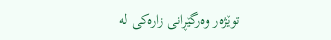توێژەر وەرگێڕانی زارەکی لە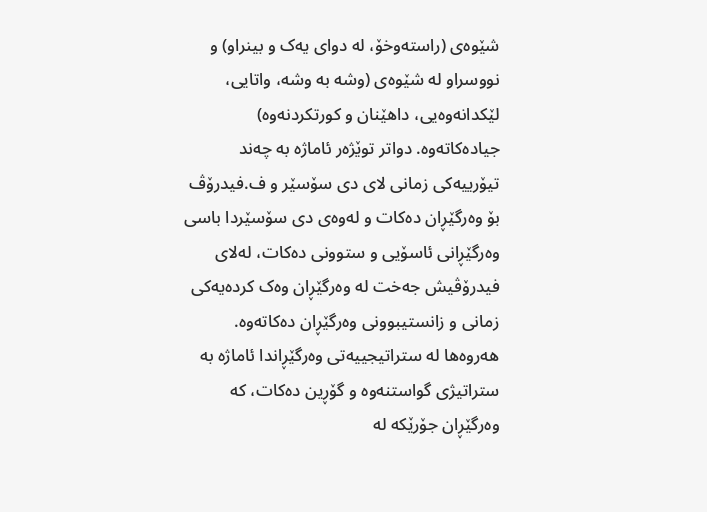شێوەی (راستەوخۆ، لە دوای یەک و بینراو) و نووسراو لە شێوەی (وشە بە وشە، واتایی، لێکدانەوەیی، داهێنان و کورتکردنەوە) جیادەکاتەوە. دواتر توێژەر ئاماژە بە چەند تیۆرییەکی زمانی لای دی سۆسێر و ف.فیدرۆڤ بۆ وەرگێڕان دەکات و لەوەی دی سۆسێردا باسی وەرگێڕانی ئاسۆیی و ستوونی دەکات، لەلای فیدرۆڤیش جەخت لە وەرگێڕان وەک کردەیەکی زمانی و زانستیبوونی وەرگێڕان دەکاتەوە. هەروەها لە ستراتیجییەتی وەرگێڕاندا ئاماژە بە ستراتیژی گواستنەوە و گۆڕین دەکات، کە وەرگێڕان جۆرێکە لە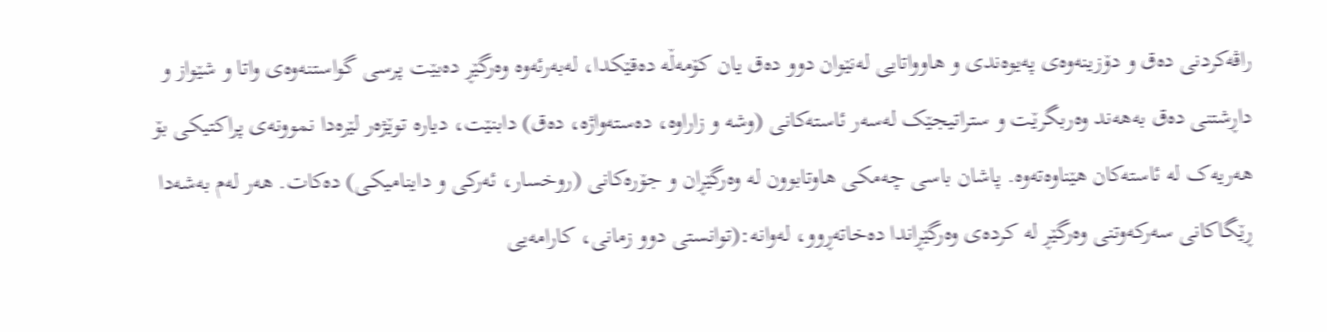راڤەکردنی دەق و دۆزینەوەی پەیوەندی و هاوواتایی لەنێوان دوو دەق یان کۆمەڵە دەقێکدا، لەبەرئەوە وەرگێڕ دەبێت پرسی گواستنەوەی واتا و شێواز و داڕشتنی دەق بەهەند وەربگرێت و ستراتیجێک لەسەر ئاستەکانی (وشە و زاراوە، دەستەواژە، دەق) دابنێت، دیارە توێژەر لێرەدا نموونەی پراکتیکی بۆ هەریەک لە ئاستەکان هێناوەتەوە. پاشان باسی چەمکی هاوتابوون لە وەرگێڕان و جۆرەکانی (روخسار، ئەرکی و داینامیکی) دەکات. هەر لەم بەشەدا ڕێگاکانی سەرکەوتنی وەرگێڕ لە کردەی وەرگێڕاندا دەخاتەڕوو، لەوانە:(توانستی دوو زمانی، کارامەیی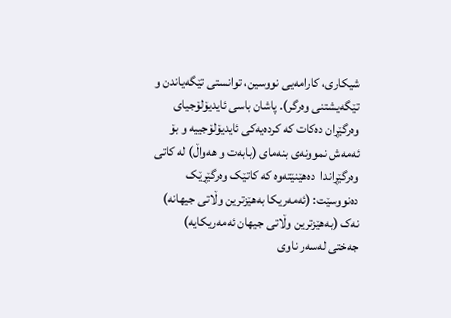شیکاری، کارامەیی نووسین، توانستی تێگەیاندن و تێگەیشتنی وەرگر). پاشان باسی ئایدیۆلۆجیای وەرگێڕان دەکات کە کردەیەکی ئایدیۆلۆجییە و بۆ ئەمەش نموونەی بنەمای (بابەت و هەواڵ) لە کاتی وەرگێڕاندا  دەهێنێتەوە کە کاتێک وەرگێڕێک دەنووسێت: (ئەمەریکا بەهێزترین وڵاتی جیهانە) نەک (بەهێزترین وڵاتی جیهان ئەمەریکایە) جەختی لەسەر ناوی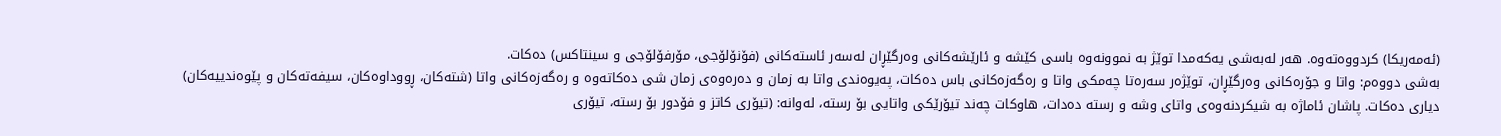(ئەمەریکا) کردووەتەوە. هەر لەبەشی یەکەمدا توێژ بە نموونەوە باسی کێشە و ئارێشەکانی وەرگێڕان لەسەر ئاستەکانی (فۆنۆلۆجی، مۆرفۆلۆجی و سینتاکس) دەکات.
بەشی دووەم: واتا و جۆرەکانی وەرگێڕان، توێژەر سەرەتا چەمکی واتا و رەگەزەکانی باس دەکات، پەیوەندی واتا بە زمان و دەرەوەی زمان شی دەکاتەوە و رەگەزەکانی واتا (شتەکان، ڕووداوەکان، سیفەتەکان و پێوەندییەکان) دیاری دەکات. پاشان ئاماژە بە شیکردنەوەی واتای وشە و رستە دەدات، هاوکات چەند تیۆرێکی واتایی بۆ رستە، لەوانە: (تیۆری کاتز و فۆدور بۆ رستە، تیۆری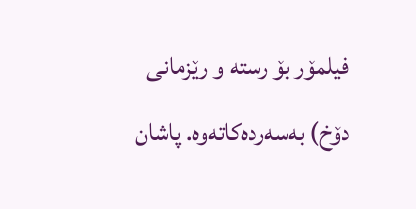فیلمۆر بۆ رستە و رێزمانی دۆخ) بەسەردەکاتەوە. پاشان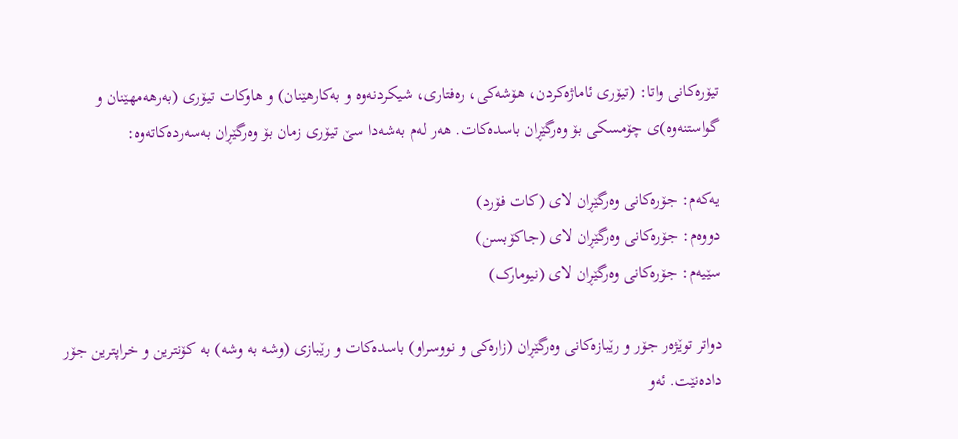تیۆرەکانی واتا: (تیۆری ئاماژەکردن، هۆشەکی، رەفتاری، شیکردنەوە و بەکارهێنان) و هاوکات تیۆری (بەرهەمهێنان و گواستنەوە)ی چۆمسکی بۆ وەرگێڕان باسدەکات. هەر لەم بەشەدا سێ تیۆری زمان بۆ وەرگێڕان بەسەردەکاتەوە:

یەکەم: جۆرەکانی وەرگێڕان لای (کات فۆرد)
دووەم: جۆرەکانی وەرگێڕان لای (جاکۆبسن)
سێیەم: جۆرەکانی وەرگێڕان لای (نیومارک)

دواتر توێژەر جۆر و رێبازەکانی وەرگێڕان (زارەکی و نووسراو) باسدەکات و رێبازی (وشە بە وشە) بە کۆنترین و خراپترین جۆر دادەنێت. ئەو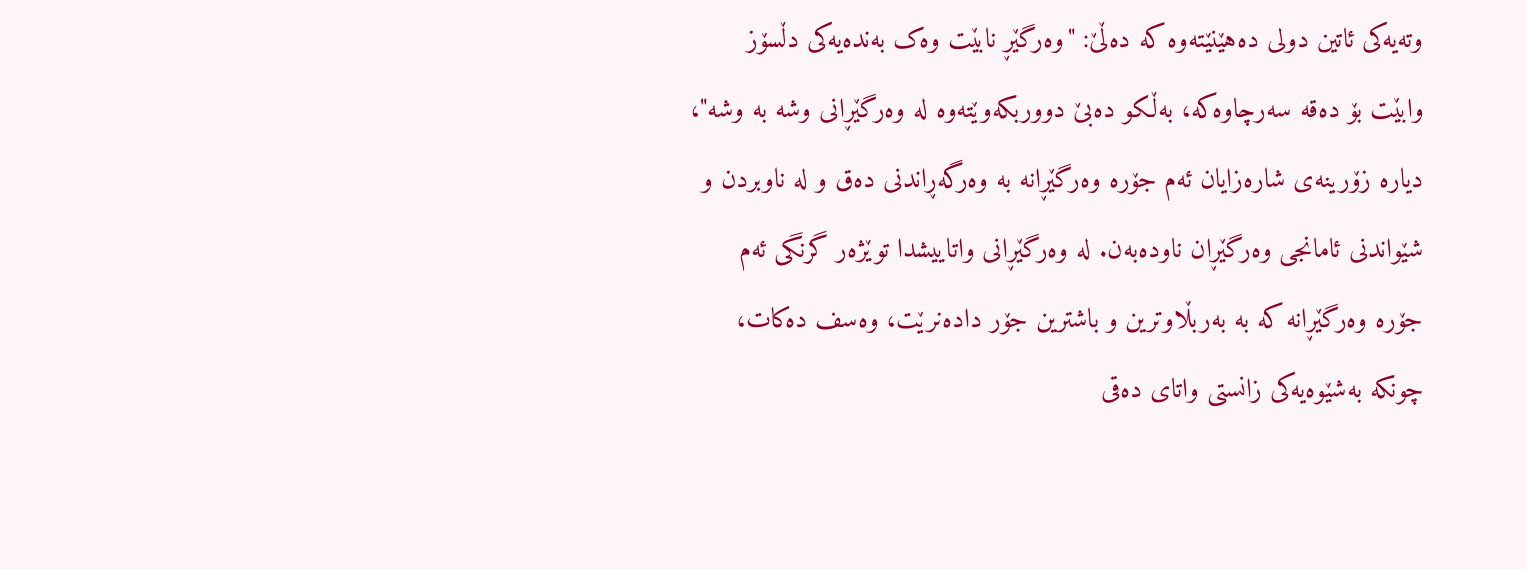وتەیەکی ئاتین دولی دەهێنێتەوە کە دەڵێ: "وەرگێڕ نابێت وەک بەندەیەکی دڵسۆز وابێت بۆ دەقە سەرچاوەکە، بەڵکو دەبێ دووربکەوێتەوە لە وەرگێڕانی وشە بە وشە"، دیارە زۆرینەی شارەزایان ئەم جۆرە وەرگێڕانە بە وەرگەڕاندنی دەق و لە ناوبردن و شێواندنی ئامانجی وەرگێڕان ناودەبەن. لە وەرگێڕانی واتاییشدا توێژەر گرنگی ئەم جۆرە وەرگێڕانە کە بە بەربڵاوترین و باشترین جۆر دادەنرێت، وەسف دەکات، چونکە بەشێوەیەکی زانستی واتای دەقی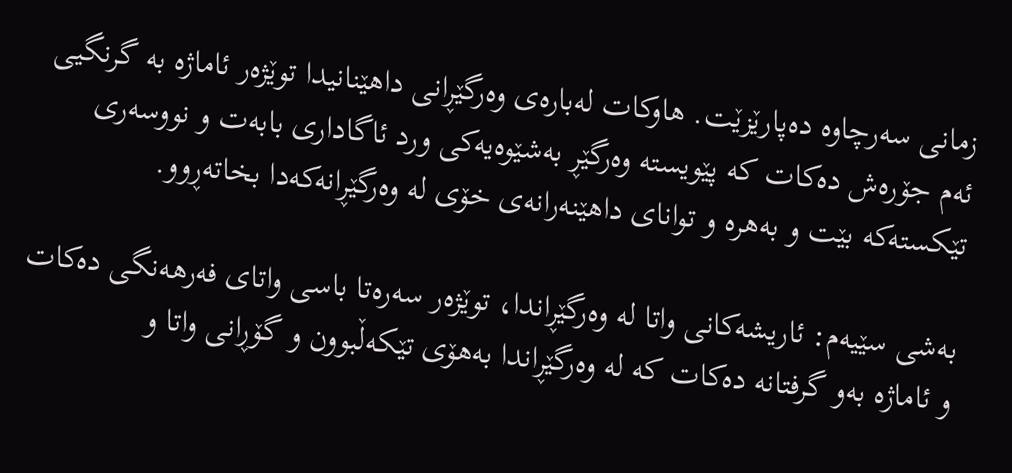زمانی سەرچاوە دەپارێزێت. هاوکات لەبارەی وەرگێڕانی داهێنانیدا توێژەر ئاماژە بە گرنگیی ئەم جۆرەش دەکات کە پێویستە وەرگێڕ بەشێوەیەکی ورد ئاگاداری بابەت و نووسەری تێکستەکە بێت و بەهرە و توانای داهێنەرانەی خۆی لە وەرگێڕانەکەدا بخاتەڕوو.

بەشی سێیەم: ئاریشەکانی واتا لە وەرگێڕاندا، توێژەر سەرەتا باسی واتای فەرهەنگی دەکات و ئاماژە بەو گرفتانە دەکات کە لە وەرگێڕاندا بەهۆی تێکەڵبوون و گۆڕانی واتا و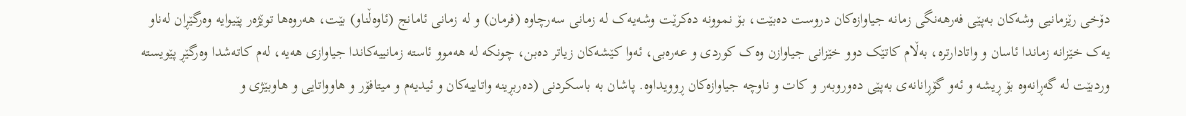دۆخی رێزمانیی وشەکان بەپێی فەرهەنگی زمانە جیاوازەکان دروست دەبێت، بۆ نموونە دەکرێت وشەیەک لە زمانی سەرچاوە (فرمان) و لە زمانی ئامانج (ئاوەڵناو) بێت، هەروەها توێژەر پێیوایە وەرگێڕان لەناو یەک خێزانە زماندا ئاسان و واتادارترە، بەڵام کاتێک دوو خێزانی جیاوازن وەک کوردی و عەرەبی، ئەوا کێشەکان زیاتر دەبن، چونکە لە هەموو ئاستە زمانییەکاندا جیاوازی هەیە، لەم کاتەشدا وەرگێڕ پێویستە وردبێت لە گەڕانەوە بۆ ڕیشە و ئەو گۆڕانانەی بەپێی دەوروبەر و کات و ناوچە جیاوازەکان ڕوویداوە. پاشان بە باسکردنی (دەربڕینە واتاییەکان و ئیدیەم و میتافۆر و هاوواتایی و هاوبێژی و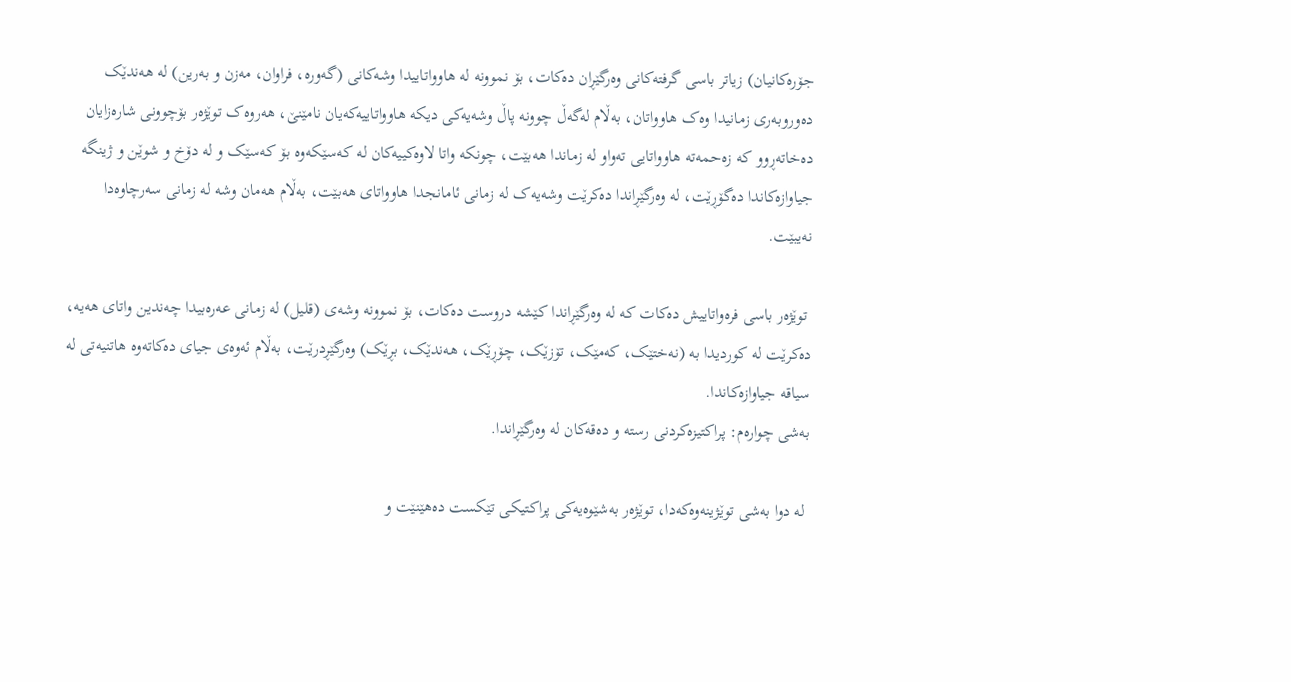جۆرەکانیان) زیاتر باسی گرفتەکانی وەرگێڕان دەکات، بۆ نموونە لە هاوواتاییدا وشەکانی (گەورە، فراوان، مەزن و بەرین) لە هەندێک دەوروبەری زمانیدا وەک هاوواتان، بەڵام لەگەڵ چوونە پاڵ وشەیەکی دیکە هاوواتاییەکەیان نامێنێ، هەروەک توێژەر بۆچوونی شارەزایان دەخاتەڕوو کە زەحمەتە هاوواتایی تەواو لە زماندا هەبێت، چونکە واتا لاوەکییەکان لە کەسێکەوە بۆ کەسێک و لە دۆخ و شوێن و ژینگە جیاوازەکاندا دەگۆڕێت، لە وەرگێڕاندا دەکرێت وشەیەک لە زمانی ئامانجدا هاوواتای هەبێت، بەڵام هەمان وشە لە زمانی سەرچاوەدا نەیبێت.

 توێژەر باسی فرەواتاییش دەکات کە لە وەرگێڕاندا کێشە دروست دەکات، بۆ نموونە وشەی (قلیل) لە زمانی عەرەبیدا چەندین واتای هەیە، دەکرێت لە کوردیدا بە (نەختێک، کەمێک، تۆزێک، چۆڕێک، هەندێک، بڕێک) وەرگێڕدرێت، بەڵام ئەوەی جیای دەکاتەوە هاتنیەتی لە سیاقە جیاوازەکاندا.
بەشی چوارەم: پراکتیزەکردنی رستە و دەقەکان لە وەرگێڕاندا.

 لە دوا بەشی توێژینەوەکەدا، توێژەر بەشێوەیەکی پراکتیکی تێکست دەهێنێت و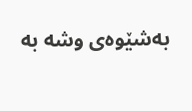بەشێوەی وشە بە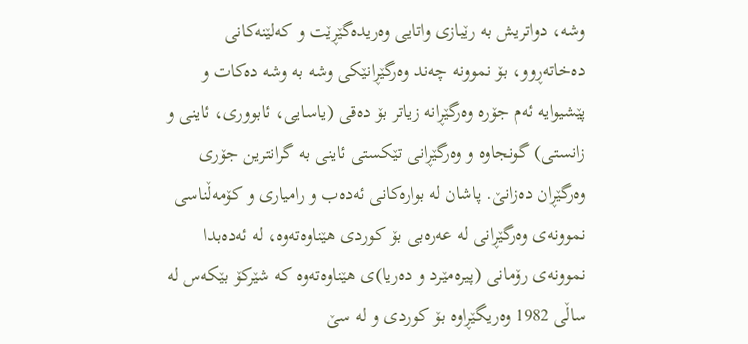وشە، دواتریش بە رێبازی واتایی وەریدەگێڕێت و کەلێنەکانی دەخاتەڕوو، بۆ نموونە چەند وەرگێڕانێکی وشە بە وشە دەکات و پێشیوایە ئەم جۆرە وەرگێڕانە زیاتر بۆ دەقی (یاسایی، ئابووری، ئاینی و زانستی) گونجاوە و وەرگێڕانی تێکستی ئاینی بە گرانترین جۆری وەرگێڕان دەزانێ. پاشان لە بوارەکانی ئەدەب و رامیاری و کۆمەڵناسی نموونەی وەرگێڕانی لە عەرەبی بۆ کوردی هێناوەتەوە، لە ئەدەبدا نموونەی رۆمانی (پیرەمێرد و دەریا)ی هێناوەتەوە کە شێرکۆ بێکەس لە ساڵی 1982 وەریگێڕاوە بۆ کوردی و لە سێ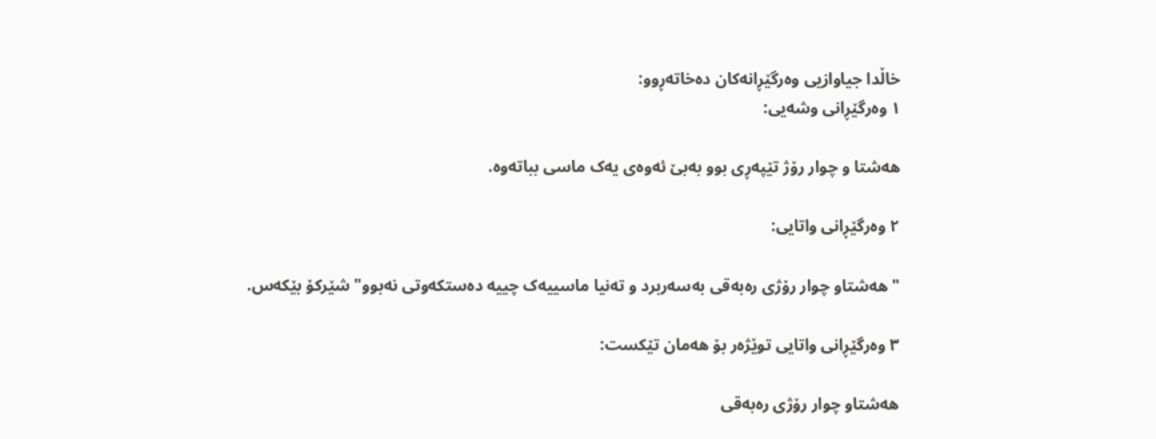خاڵدا جیاوازیی وەرگێڕانەکان دەخاتەڕوو:
١ وەرگێڕانی وشەیی:

هەشتا و چوار رۆژ تێپەڕی بوو بەبێ ئەوەی یەک ماسی بباتەوە.

٢ وەرگێڕانی واتایی:

"هەشتاو چوار رۆژی رەبەقی بەسەربرد و تەنیا ماسییەک چییە دەستکەوتی نەبوو" شێرکۆ بێکەس.

٣ وەرگێڕانی واتایی توێژەر بۆ هەمان تێکست:

هەشتاو چوار رۆژی رەبەقی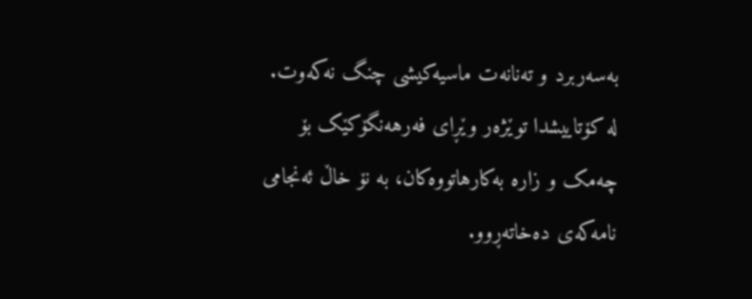بەسەربرد و تەنانەت ماسیەکیشی چنگ نەکەوت.
لە کۆتاییشدا توێژەر وێڕای فەرهەنگۆکێک بۆ چەمک و زارە بەکارهاتووەکان، بە نۆ خاڵ ئەنجامی نامەکەی دەخاتەڕوو.